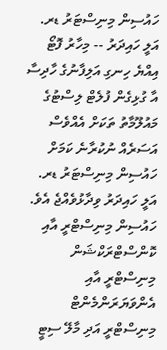ހައުސިން މިނިސްޓަރު ޑރ. އަލީ ހައިދަރު -- މިހާރު ފޮޓޯ
އިއްޔެ ހިނގި އަލިފާނުގެ ހާދިސާ އާ ގުޅިގެން ފުލެޓް ލިސްޓުގެ މައުލޫމާތު ތަކަށް އެއްވެސް އަސަރެއް ނުކުރާނެ ކަމަށް ހައުސިން މިނިސްޓަރު ޑރ. އަލީ ހައިދަރު ވިދާޅުވެއްޖެ އެވެ.
ހައުސިން މިނިސްޓްރީ އާއި ކޮންސްޓްރަކްޝަން މިނިސްޓްރީ އާއި އެންވަޔަރަންމެންޓް މިނިސްޓްރީ އަދި މާލޭ ސިޓީ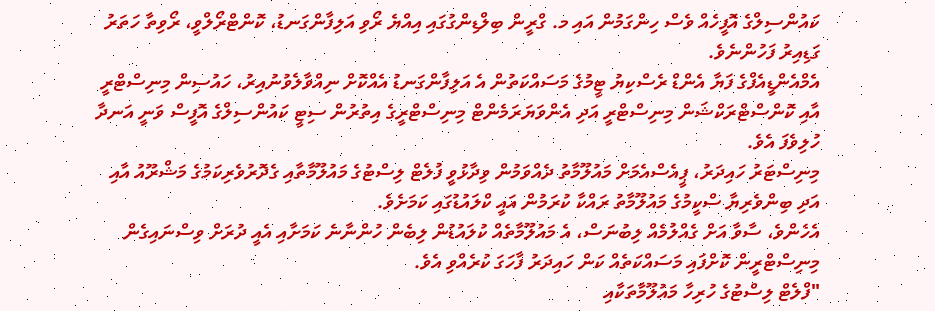ކައުންސިލްގެ އޮފީހެއް ވެސް ހިންގަމުން އައި މ. ގްރީން ބިލްޑިންގުގައި އިއްޔެ ރޯވި އަލިފާންގަނޑު، ކޮންޓްރޯލްވީ، ރޯވިތާ ހަތަރު ގަޑިއިރު ފަހުންނެވެ.
އެމްއެންޑީއެފްގެ ފަޔާ އެންޑް ރެސްކިޔު ޓީމުގެ މަސައްކަތުން އެ އަލިފާންގަނޑު އެއްކޮށް ނިއްވާލެވުނުއިރު، ހައުސިން މިނިސްޓްރީ އާއި ކޮންސްޓްރަކްޝަން މިނިސްޓްރީ އަދި އެންވަޔަރަމެންޓް މިނިސްޓްރީގެ އިތުރުން ސިޓީ ކައުންސިލްގެ އޮފީސް ވަނީ އަނދާ ހުލިވެފަ އެވެ.
މިނިސްޓަރު ހައިދަރު، ޕީއެސްއެމަށް މައުލޫމާތު ދެއްވަމުން ވިދާޅުވީ ފުލެޓް ލިސްޓުގެ މައުލޫމާތާއި ގެދޮރުވެރިކަމުގެ މަޝްރޫއު އާއި އަދި ބިންވެރިޔާ ސްކީމުގެ މައުލޫމާތު ރައްކާ ކުރަމުން އައީ ކްލައުޑުގައި ކަމަށެވެ.
އެހެންވެ، ސާވާ އަށް ގެއްލުމެއް ލިބުނަސް، އެ މައުލޫމާތެއް ކުލައުޑުން ލިބެން ހުންނާނެ ކަމަށާއި އެއީ ދުރަށް ވިސްނައިގެން މިނިސްޓްރީން ކޮށްފައި މަސައްކަތެއް ކަން ހައިދަރު ފާހަގަ ކުރެއްވި އެވެ.
"ފްލެޓް ލިސްޓުގެ ހުރިހާ މައުލޫމާތަކާއި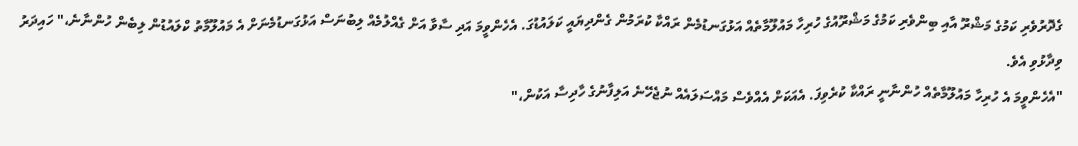ގެދޮރުވެރި ކަމުގެ މަޝްރޫ އާއި ބިންވެރި ކަމުގެ މަޝްރޫއުގެ ހުރިހާ މައުލޫމާތެއް އަޅުގަނޑުމެން ރައްކާ ކުރަމުން ގެންދިޔައީ ކަލައުޑުގަ. އެހެންވީމަ އަދި ސާވާ އަށް ގެއްލުމެއް ލިބުނަސް އަޅުގަނޑުމެނަށް އެ މައުލޫމާތު ކްލައުޑުން ލިބެން ހުންނާނެ،" ހައިދަރު ވިދާޅުވި އެވެ.
"އެހެންވީމަ އެ ހުރިހާ މައުލޫމާތެއް ހުންނާނީ ރައްކާ ކުރެވިފަ. އެއަކަށް އެއްވެސް މައްސަލައެއް ނުޖެހޭނެ އަލިފާނުގެ ހާދިސާ އަކުން،"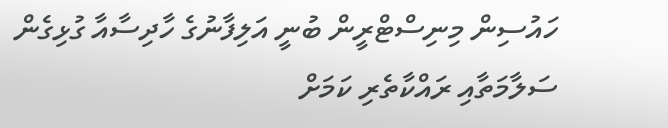ހައުސިން މިނިސްޓްރީން ބުނީ އަލިފާނުގެ ހާދިސާއާ ގުޅިގެން ސަލާމަތާއި ރައްކާތެރި ކަމަށް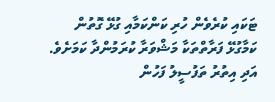ޓަކައި ކުރެވެން ހުރި ކަންކަމާއި ގުޅޭ ގޮތުން ކަމާގުޅޭ ފަރާތްތަކާ މަޝްވަރާ ކުރަމުންދާ ކަމަށެވެ. އަދި އިތުރު ތަފުސީލު ފަހުން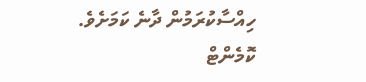ހިއްސާކުރަމުން ދާނެ ކަމަށެވެ.
ކޮމެންޓް